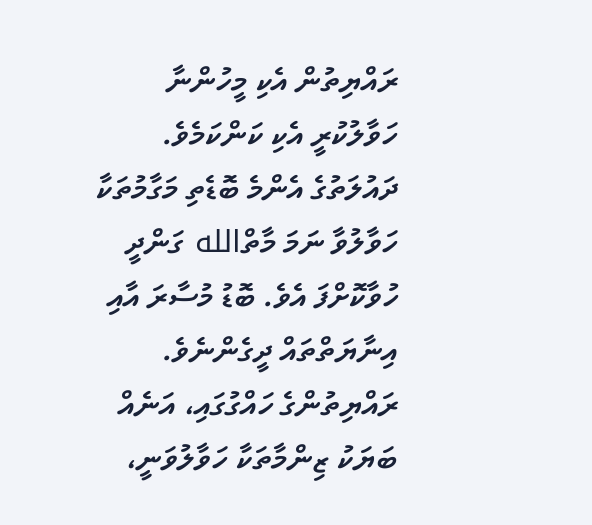ރައްޔިތުން އެކި މީހުންނާ ހަވާލުކުރީ އެކި ކަންކަމެވެ. ދައުލަތުގެ އެންމެ ބޮޑެތި މަގާމުތަކާ ހަވާލުވާ ނަމަ މާތްالله ގަންދީ ހުވާކޮށްފަ އެވެ. ބޮޑު މުސާރަ އާއި އިނާޔަތްތައް ދީގެންނެވެ.
ރައްޔިތުންގެ ހައްގުގައި، އަނެއް ބަޔަކު ޒިންމާތަކާ ހަވާލުވަނީ،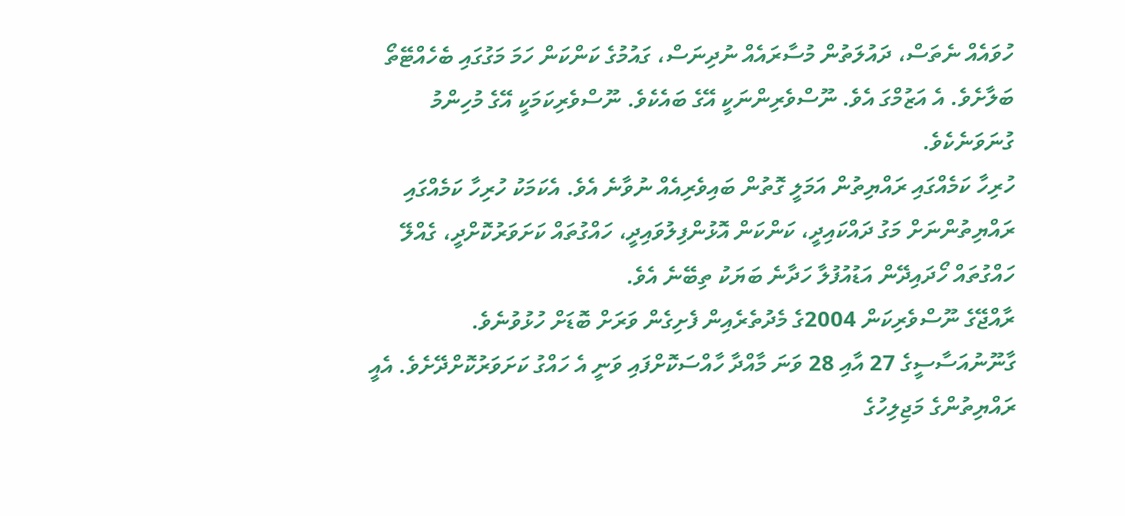ހުވައެއް ނެތަސް، ދައުލަތުން މުސާރައެއް ނުދިނަސް، ގައުމުގެ ކަންކަން ހަމަ މަގުގައި ބެހެއްޓޭތޯ ބަލާށެވެ. އެ އަޒުމްގަ އެވެ. ނޫސްވެރިންނަކީ އޭގެ ބައެކެވެ. ނޫސްވެރިކަމަކީ އޭގެ މުހިންމު ގުނަވަނެކެވެ.
ހުރިހާ ކަމެއްގައި ރައްޔިތުން އަމަލީ ގޮތުން ބައިވެރިއެއް ނުވާނެ އެވެ. އެކަމަކު ހުރިހާ ކަމެއްގައި ރައްޔިތުންނަށް މަގު ދައްކައިދީ، ކަންކަން އޮޅުންފިލުވައިދީ، ހައްގުތައް ކަށަވަރުކޮށްދީ، ގެއްލޭ ހައްގުތައް ހޯދައިދޭން އަޑުއުފުލާ ހަދާނެ ބަޔަކު ތިބޭނެ އެވެ.
ރާއްޖޭގެ ނޫސްވެރިކަން 2004ގެ މެދުތެރެއިން ފެށިގެން ވަރަށް ބޮޑަށް ހުޅުވުނެވެ. ގާނޫނުއަސާސީގެ 27 އާއި 28 ވަނަ މާއްދާ ހާއްސަކޮށްފައި ވަނީ އެ ހައްގު ކަށަވަރުކޮށްދޭށެވެ. އެއީ ރައްޔިތުންގެ މަޖިލިހުގެ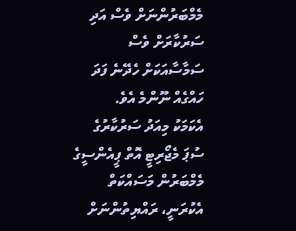މެމްބަރުންނަށް ވެސް އަދި ސަރުކާރަށް ވެސް ސަމާސާއަކަށް ހެދޭނެ ފަދަ ހައްގެއް ނޫންމެ އެވެ.
އެކަމަކު މިއަދު ސަރުކާރުގެ ސުޕަ މެޖޯރިޓީ އޮތް ޕީއެންސީގެ މެމްބަރުން މަސައްކަތް އެކުރަނީ، ރައްޔިތުންނަށް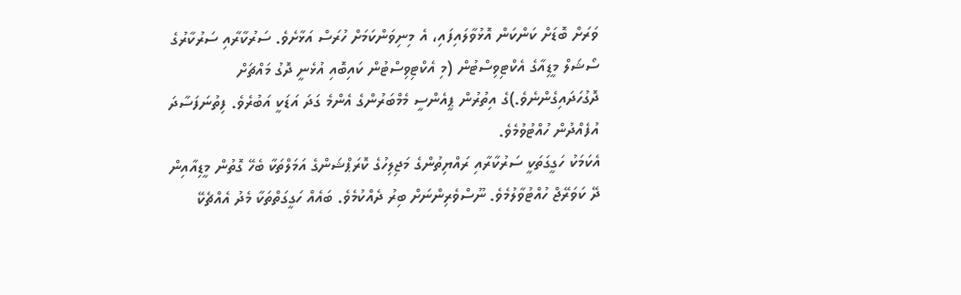ވަރަށް ބޮޑަށް ކަންކަން އޮޅުވާލައިފައި، އެ މިނިވަންކަމަށް ހުރަސް އަޅާށެވެ. ސަރުކާރާއި ސަރުކާރުގެ ސޯޝަލް މީޑިއާގެ އެކްޓިވިސްޓުން (މި އެކްޓިވިސްޓުން ކައިބޮއި އުޅެނީ ދޮގު މައްޗަށް ދޮގުހަދައިގެންނެވެ.)ގެ އިތުރުން ޕީއެންސީ މެމްބަރުންގެ އެންމެ ގަދަ އަޑަކީ އަބުރެވެ. ފިތުނަފަސާދަ އުފެއްދުން ހުއްޓުވުމެވެ.
އެކަމަކު ހަގީގަތަކީ ސަރުކާރާއި ރައްޔިތުންގެ މަޖިލިހުގެ ކޮރަޕްޝަންގެ އަމަލްތަކާ ބެހޭ ގޮތުން މީޑިއާއިން ދޭ ކަވަރޭޖް ހުއްޓުވާލުމެވެ. ނޫސްވެރިންނަށް ބިރު ދެއްކުމެވެ. ބައެއް ހަގީގަތްތަކާ މެދު އެއްޗެކޭ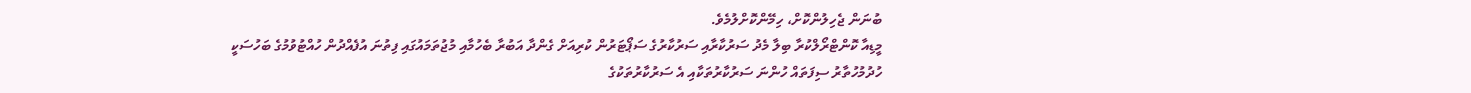ބުނަން ޖެހިލުންކޮށް، ހިމޭންކޮށްލުމެވެ.
މީޑިއާ ކޮންޓްރޯލްކުރާ ބިލާ މެދު ސަރުކާރާއި ސަރުކާރުގެ ސަޕޯޓަރުން ކުރިއަށް ގެންދާ އަބުރާ ބެހުމާއި މުޖުތަމައުގައި ފިތުނަ އުފެއްދުން ހުއްޓުވުމުގެ ބަހުސަކީ ހުދުމުހުތާރު ސިފަތައް ހުންނަ ސަރުކާރުތަކާއި އެ ސަރުކާރުތަކުގެ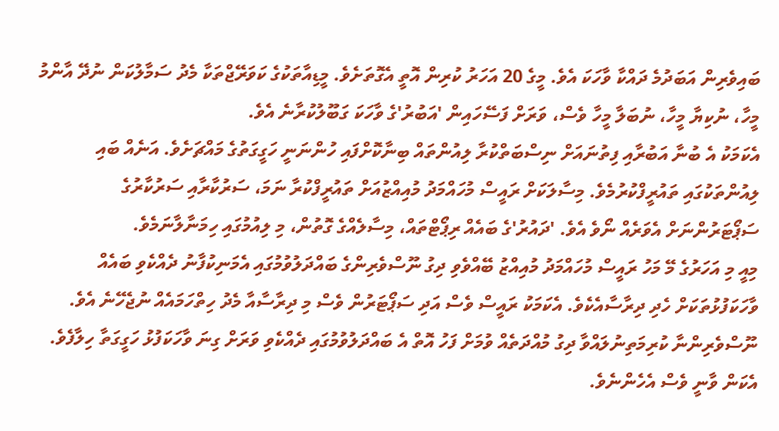ބައިވެރިން އަބަދުމެ ދައްކާ ވާހަކަ އެވެ. މީގެ 20 އަހަރު ކުރިން އޮތީ އެގޮތަށެވެ. މީޑިއާތަކުގެ ކަވަރޭޖްތަކާ މެދު ސަމާލުކަން ނުދޭ އާންމު މީހާ، ނުކިޔާ މީހާ، ނުބަލާ މީހާ ވެސް، ވަރަށް ފަސޭހައިން 'އަބުރު'ގެ ވާހަކަ ގަބޫލުކުރާނެ އެވެ.
އެކަމަކު އެ ބުނާ އަބުރާއި ފިތުނައަށް ނިސްބަތްކުރާ ލިއުންތައް ބިނާކޮށްފައި ހުންނަނީ ހަގީގަތުގެ މައްޗަށެވެ. އަނެއް ބައި ލިއުންތަކުގައި ތައުރީފްކުރުމެވެ. މިސާލަކަށް ރައީސް މުހައްމަދު މުއިއްޒުއަށް ތައުރީފްކުރާ ނަމަ، ސަރުކާރާއި ސަރުކާރުގެ ސަޕޯޓަރުންނަށް އެވަރެއް ނޯވެ އެވެ. 'ދައުރު'ގެ ބައެއް ރިޕޯޓްތައް، މިސާލެއްގެ ގޮތުން، މި ލިއުމުގައި ހިމަނާލާނަމެވެ.
މިއީ މި އަހަރުގެ މޭ މަހު ރައީސް މުހައްމަދު މުއިއްޒު ބޭއްވެވި ދިގު ނޫސްވެރިންގެ ބައްދަލުވުމުގައި އެމަނިކުފާނު ދެއްކެވި ބައެއް ވާހަކަފުޅުތަކަށް ހެދި ދިރާސާއެކެވެ. އެކަމަކު ރައީސް ވެސް އަދި ސަޕޯޓަރުން ވެސް މި ދިރާސާއާ މެދު ހިތްހަމައެއް ނުޖެހޭނެ އެވެ.
ނޫސްވެރިންނާ ކުރިމަތިނުލައްވާ ދިގު މުއްދަތެއް ވުމަށް ފަހު އޮތް އެ ބައްދަލުވުމުގައި ދެއްކެވި ވަރަށް ގިނަ ވާހަކަފުޅު ހަގީގަތާ ހިލާފެވެ. އެކަން ވާނީ ވެސް އެހެންނެވެ.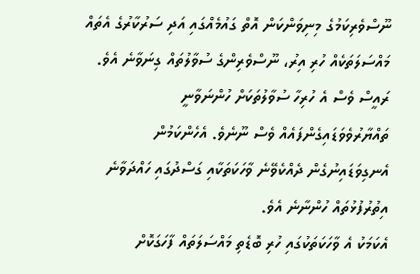ނޫސްވެރިކަމުގެ މިނިވަންކަން އޮތް ގައުމެއްގައި އަދި ސަރުކާރުގެ އެތައް މައްސަލަތަކެއް ހުރި އިރު، ނޫސްވެރިންގެ ސުވާލުތައް ގިނަވާނެ އެވެ. ރައީސް ވެސް އެ ހުރިހާ ސުވާލުތަކަށް ހުންނަވާނީ ތައްޔާރުވެވަޑައިގެންފައެއް ވެސް ނޫނެވެ. އެހެންކަމުން އެނގިވަޑައިނުގެން ދެއްކެވޭނެ ވާހަކަތަކާއި ގަސްދުގައި ހައްދަވާނެ އިތުރުފުޅުތައް ހުންނާނެ އެވެ.
އެކަމަކު އެ ވާހަކަތަކުގައި ހުރި ބޮޑެތި މައްސަލަތައް ފާހަގަކޮށް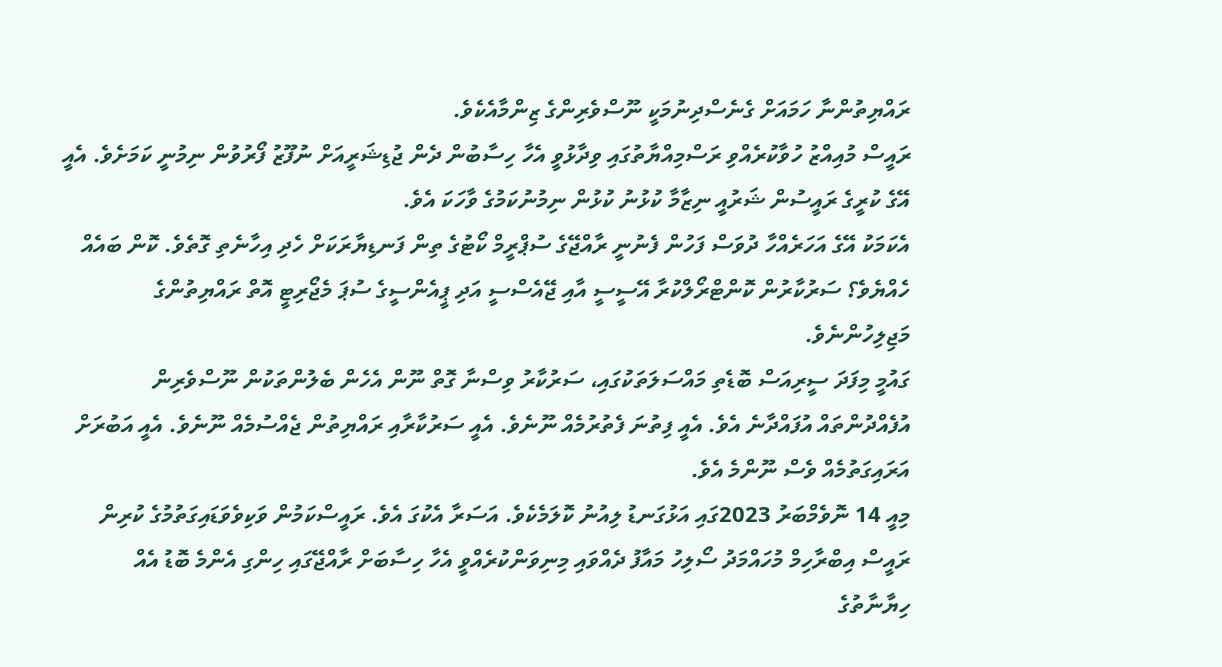ރައްޔިތުންނާ ހަމައަށް ގެނެސްދިނުމަކީ ނޫސްވެރިންގެ ޒިންމާއެކެވެ.
ރައީސް މުއިއްޒު ހުވާކުރެއްވި ރަސްމިއްޔާތުގައި ވިދާޅުވީ އެހާ ހިސާބުން ދެން ޖުޑިޝަރީއަށް ނުފޫޒު ފޯރުވުން ނިމުނީ ކަމަށެވެ. އެއީ އޭގެ ކުރީގެ ރައީސުން ޝަރުއީ ނިޒާމާ ކުޅުނު ކުޅުން ނިމުނުކަމުގެ ވާހަކަ އެވެ.
އެކަމަކު އޭގެ އަހަރެއްހާ ދުވަސް ފަހުން ފެނުނީ ރާއްޖޭގެ ސުޕްރީމް ކޯޓުގެ ތިން ފަނޑިޔާރަކަށް ހެދި އިހާނެތި ގޮތެވެ. ކޮން ބައެއް ހެއްޔެވެ؟ ސަރުކާރުން ކޮންޓްރޯލްކުރާ އޭސީސީ އާއި ޖޭއެސްސީ އަދި ޕީއެންސީގެ ސުޕަ މެޖޯރިޓީ އޮތް ރައްޔިތުންގެ މަޖިލިހުންނެވެ.
ގައުމީ މިފަދަ ސީރިއަސް ބޮޑެތި މައްސަލަތަކުގައި، ސަރުކާރު ވިސްނާ ގޮތް ނޫން އެހެން ބެލުންތަކުން ނޫސްވެރިން އުފެއްދުންތައް އުފައްދާނެ އެވެ. އެއީ ފިތުނަ ފެތުރުމެއް ނޫނެވެ. އެއީ ސަރުކާރާއި ރައްޔިތުން ޖެއްސުމެއް ނޫނެވެ. އެއީ އަބުރަށް އަރައިގަތުމެއް ވެސް ނޫންމެ އެވެ.
މިއީ 14 ނޮވެމްބަރު 2023ގައި އަޅުގަނޑު ލިއުނު ކޮލަމެކެވެ. އަސަރާ އެކުގަ އެވެ. ރައީސްކަމުން ވަކިވެވަޑައިގަތުމުގެ ކުރިން ރައީސް އިބްރާހިމް މުހައްމަދު ސޯލިހު މައާފު ދެއްވައި މިނިވަންކުރެއްވީ އެހާ ހިސާބަށް ރާއްޖޭގައި ހިންގި އެންމެ ބޮޑު އެއް ހިޔާނާތުގެ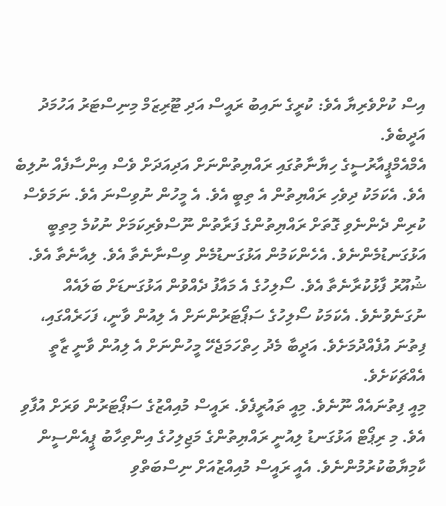އިސް ކުށްވެރިޔާ އެވެ: ކުރީގެ ނައިބު ރައީސް އަދި ޓޫރިޒަމް މިނިސްޓަރު އަހުމަދު އަދީބެވެ.
އެމްއެމްޕީއާރުސީގެ ހިޔާނާތުގައި ރައްޔިތުންނަށް އަދިއަދަށް ވެސް އިންސާފެއް ނުލިބެ އެވެ. އެކަމަކު ދިވެހި ރައްޔިތުން އެ ތިބީ އެވެ. އެ މީހުން ނުވިސްނަ އެވެ. ނަމަވެސް ކުރިން ދެންނެވި ގޮތަށް ރައްޔިތުންގެ ފަރާތުން ނޫސްވެރިކަމަށް ނުކުމެ މިތިބީ އަޅުގަނޑުމެންނެވެ. އެހެންކަމުން އަޅުގަނޑުމެން ވިސްނާނެތާ އެވެ. ލިއާނެތާ އެވެ. ޝުއޫރު ފާޅުކުރާނެތާ އެވެ. ސޯލިހުގެ އެ މައާފު ދެއްވުން އަޅުގަނޑަށް ބަލައެއް ނުގަނެވުނެވެ. އެކަމަކު ސޯލިހުގެ ސަޕޯޓަރުންނަށް އެ ލިއުން ވާނީ، ފަހަރެއްގައި، ފިތުނަ އުފެއްދުމަށެވެ. އަދީބާ މެދު ހިތްހަމަޖެހޭ މީހުންނަށް އެ ލިއުން ވާނީ ޒާތީ އެއްޗަކަށެވެ.
މިއީ ފިތުނައެއް ނޫނެވެ. މިއީ ތައުރީފެވެ. ރައީސް މުއިއްޒުގެ ސަޕޯޓަރުން ވަރަށް އުފާވި އެވެ. މި ރިޕޯޓް އަޅުގަނޑު ލިއުނީ ރައްޔިތުންގެ މަޖިލިހުގެ އިންތިހާބު ޕީއެންސީން ކާމިޔާބުކުރުމުންނެވެ. އެއީ ރައީސް މުއިއްޒުއަށް ނިސްބަތްވި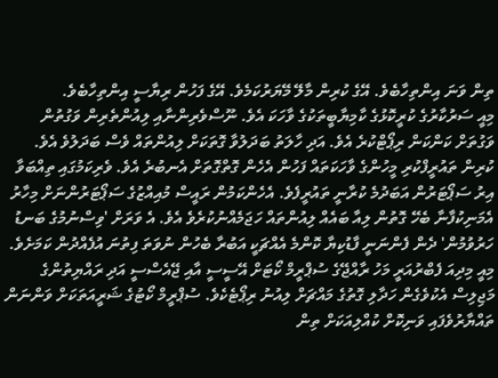ތިން ވަނަ އިންތިހާބެވެ. އޭގެ ކުރިން މާލޭ މޭޔަރުކަމެވެ. އޭގެ ފަހުން ރިޔާސީ އިންތިހާބެވެ.
މިއީ ސަރުކާރުގެ ކުރީކޮޅުގެ ކާމިޔާބީތަކުގެ ވާހަކަ އެވެ. ނޫސްވެރިންނާއި ލިއުންތެރިން ވަގުތުން ވަގުތަށް ކަންކަން ރިޕޯޓްކުރެ އެވެ. އަދި ހާލަތު ބަދަލުވާ ގޮތަކަށް ލިއުންތައް ވެސް ބަދަލުވެ އެވެ. ކުރިން ތައުރީފްކުރި މީހުންގެ ވާހަކަތައް ފަހުން އެހެން ގޮތްގޮތަށް އެނބުރެ އެވެ. ވެރިކަމުގައި ތިއްބަވާ އިރު ސަޕޯޓަރުން އަބަދުމެ ކުރާނީ ތައުރީފެވެ. އެހެންކަމުން ރައީސް މުއިއްޒުގެ ސަޕޯޓަރުންނަށް މިހާރު އެމަނިކުފާނާ ބެހޭ ގޮތުން ލިއާ ބައެއް ލިއުންތައް ހަޖަމެއްނުކުރެވެ އެވެ. އެ ވަރަށް 'ވިސްނުމުގެ ބަނޑު ހަރުވުމުން' ދެން ފެންނަނީ ފާޑުކިޔާ ކޮންމެ އެއްޗަކީ އަބުރާ ބެހުން ނުވަތަ ފިތުނަ އުފެއްދުން ކަމަށެވެ.
މިއީ މިދިއަ ފެބްރުއަރީ މަހު ރާއްޖޭގެ ސުޕްރީމް ކޯޓަށް އޭސީސީ އާއި ޖޭއެސްސީ އަދި ރައްޔިތުންގެ މަޖިލިސް އެކުވެގެން ހަދާލި ގޮތުގެ މައްޗަށް ލިއުނު ރިޕޯޓެކެވެ. ސުޕްރީމް ކޯޓުގެ ޝަރީއަތަކަށް ވަންނަން ތައްޔާރުވެފައި ވަނިކޮށް ކުއްލިއަކަށް ތިން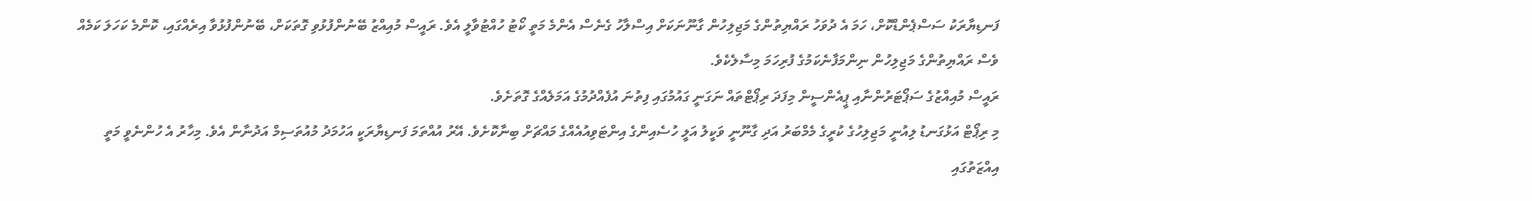ފަނޑިޔާރަކު ސަސްޕެންޑްކޮށް، ހަމަ އެ ދުވަހު ރައްޔިތުންގެ މަޖިލިހުން ގާނޫނަކަށް އިސްލާހު ގެނެސް އެންމެ މަތީ ކޯޓު ހުއްޓުވާލީ އެވެ. ރައީސް މުއިއްޒު ބޭނުންފުޅުވި ގޮތަކަށް، ބޭނުންފުޅުވާ އިރެއްގައި، ކޮންމެ ކަހަލަ ކަމެއް ވެސް ރައްޔިތުންގެ މަޖިލިހުން ނިންމަފާނެކަމުގެ ފުރިހަމަ މިސާލެކެވެ.
ރައީސް މުއިއްޒުގެ ސަޕޯޓަރުންނާއި ޕީއެންސީން މިފަދަ ރިޕޯޓްތައް ނަގަނީ ގައުމުގައި ފިތުނަ އުފެއްދުމުގެ އަމަލެއްގެ ގޮތަށެވެ.
މި ރިޕޯޓް އަޅުގަނޑު ލިއުނީ މަޖިލިހުގެ ކުރީގެ މެމްބަރު އަދި ގާނޫނީ ވަކީލު އަލީ ހުސެއިންގެ އިންޓަވިއުއެއްގެ މައްޗަށް ބިނާކޮށެވެ. އޭރު އުއްތަމަ ފަނޑިޔާރަކީ އަހުމަދު މުއުތަސިމް އަދުނާން އެވެ. މިހާރު އެ ހުންނެވީ މަތީ އިއްޒަތުގައި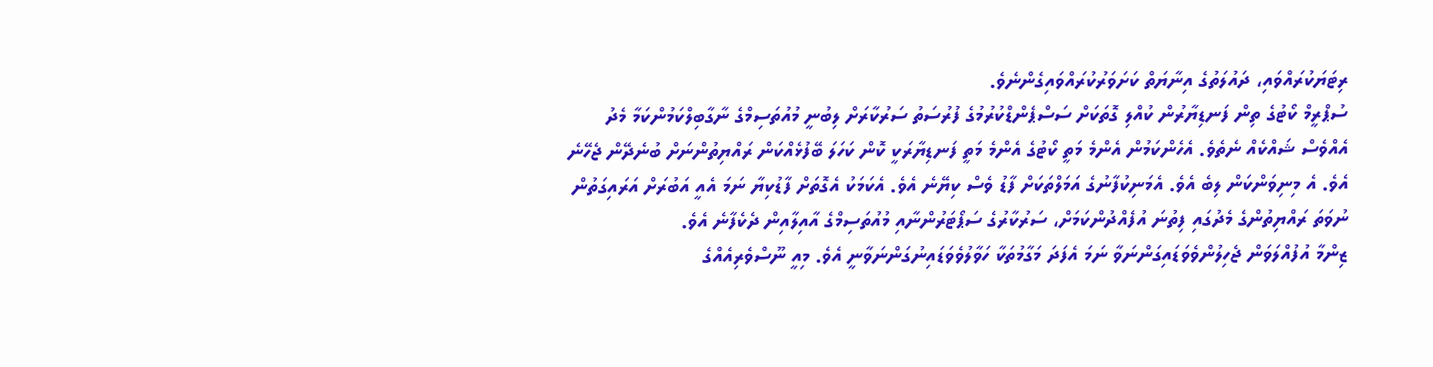ރިޓަޔަކުރައްވައި، ދައުލަތުގެ އިނާޔަތް ކަށަވަރުކުރައްވައިގެންނެވެ.
ސުޕްރީމް ކޯޓުގެ ތިން ފަނޑިޔާރުން ކުއްލި ގޮތަކަށް ސަސްޕެންޑްކުރުމުގެ ފުރުސަތު ސަރުކާރަށް ލިބުނީ މުއުތަސިމްގެ ނާގާބިލްކަމުންކަމާ މެދު އެއްވެސް ޝައްކެއް ނެތެވެ. އެހެންކަމުން އެންމެ މަތީ ކޯޓުގެ އެންމެ މަތީ ފަނޑިޔާރަކީ ކޮން ކަހަލަ ބޭފުޅެއްކަން ރައްޔިތުންނަށް ބުނެދޭން ޖެހޭނެ އެވެ. އެ މިނިވަންކަން ލިބެ އެވެ. އެމަނިކުފާނުގެ އަމަލްތަކަށް ފާޑު ވެސް ކިޔޭނެ އެވެ. އެކަމަކު އެގޮތަށް ފާޑުކިޔާ ނަމަ އެއީ އަބުރަށް އަރައިގަތުން ނުވަތަ ރައްޔިތުންގެ މެދުގައި ފިތުނަ އުފެއްދުންކަމަށް، ސަރުކާރުގެ ސަޕޯޓަރުންނާއި މުއުތަސިމްގެ އާއިލާއިން ދެކެފާނެ އެވެ.
ޒިންމާ އުފުއްލަވަން ޖެހިލުންވެވަޑައިގަންނަވާ ނަމަ އެފަދަ މަގާމުތަކާ ހަވާލުވެވަޑައިނުގަންނަވާނީ އެވެ. މިއީ ނޫސްވެރިއެއްގެ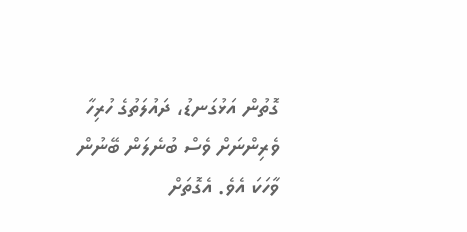ގޮތުން އަޅުގަނޑު، ދައުލަތުގެ ހުރިހާ ވެރިންނަށް ވެސް ބުނެލަން ބޭނުން ވާހަކަ އެވެ. އެގޮތަށް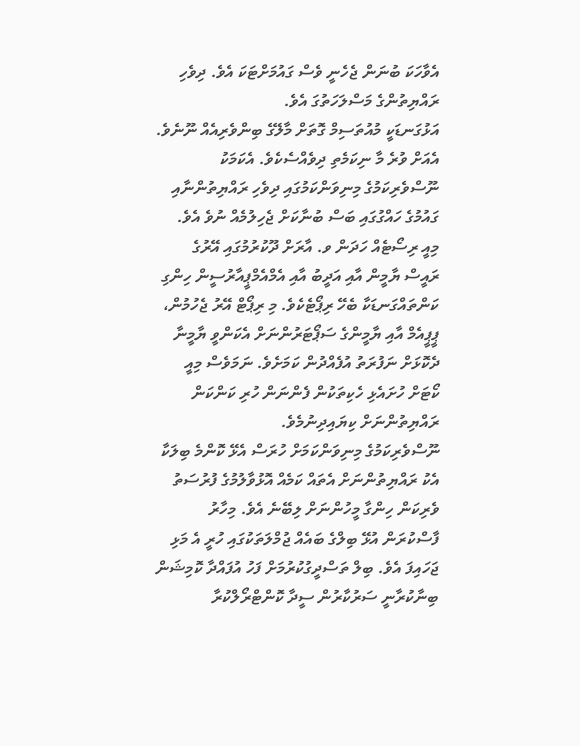އެވާހަކަ ބުނަން ޖެހެނީ ވެސް ގައުމަށްޓަކަ އެވެ. ދިވެހި ރައްޔިތުންގެ މަސްލަހަތުގަ އެވެ.
އަޅުގަނޑަކީ މުއުތަސިމް ގޮތަށް މާލޭގެ ބިންވެރިއެއް ނޫނެވެ. އެއަށް ވުރެ މާ ނިކަމެތި ދިވެއްސެކެވެ. އެކަމަކު ނޫސްވެރިކަމުގެ މިނިވަންކަމުގައި ދިވެހި ރައްޔިތުންނާއި ގައުމުގެ ހައްގުގައި ބަސް ބުނާކަށް ޖެހިލުމެއް ނުވެ އެވެ.
މިއީ ރިސޯޓެއް ހަދަން ވ. އާރަށް ދޫކުރުމުގައި އޭރުގެ ރައީސް ޔާމީން އާއި އަދީބު އާއި އެމްއެމްޕީއާރުސީން ހިންގި ކަންތައްގަނޑަކާ ބެހޭ ރިޕޯޓެކެވެ. މި ރިޕޯޓް އޭރު ޖެހުމުން، ޕީޕީއެމް އާއި ޔާމީންގެ ސަޕޯޓަރުންނަށް އެކަންވީ ޔާމީނާ ދެކޮޅަށް ނަފުރަތު އުފެއްދުން ކަމަށެވެ. ނަމަވެސް މިއީ ކޯޓަށް ހުށައެޅި ހެކިތަކުން ފެންނަން ހުރި ކަންކަން ރައްޔިތުންނަށް ކިޔައިދިނުމެވެ.
ނޫސްވެރިކަމުގެ މިނިވަންކަމަށް ހުރަސް އެޅޭ ކޮންމެ ބިލަކާ އެކު ރައްޔިތުންނަށް އެތައް ކަމެއް އޮޅުވާލުމުގެ ފުރުސަތު ވެރިކަން ހިންގާ މީހުންނަށް ލިބޭނެ އެވެ. މިހާރު ފާސްކުރަން އުޅޭ ބިލްގެ ބައެއް ޖުމްލަތަކުގައި ހުރީ އެ މަޅި ޖަހައިފަ އެވެ. ބިލް ތަސްދީގުކުރުމަށް ފަހު އުފައްދާ ކޮމިޝަން ބިނާކުރާނީ ސަރުކާރުން ސީދާ ކޮންޓްރޯލްކުރާ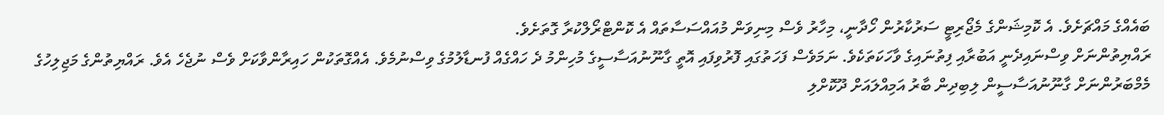ބައެއްގެ މައްޗަށެވެ. އެ ކޮމިޝަންގެ މެޖޯރިޓީ ސަރުކާރުން ހޯދާނީ، މިހާރު ވެސް މިނިވަން މުއައްސަސާތައް އެ ކޮންޓްރޯލްކުރާ ގޮތަށެވެ.
ރައްޔިތުންނަށް ވިސްނައިދެނީ އަބުރާއި ފިތުނައިގެ ވާހަކަތަކެވެ. ނަމަވެސް ފަހަތުގައި ފޮރުވިފައި އޮތީ ގާނޫނުއަސާސީގެ މުހިންމު ދެ ހައްގެއް ފުނޑާލުމުގެ ވިސްނުމެވެ. އެއްގޮތަކުން ހައިރާންވާކަށް ވެސް ނުޖެހެ އެވެ. ރައްޔިތުންގެ މަޖިލިހުގެ މެމްބަރުންނަށް ގާނޫނުއަސާސީން ލިބިދިން ބާރު އަމިއްލައަށް ދޫކޮށްލި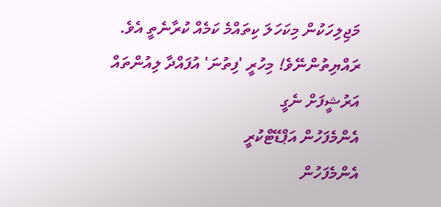މަޖިލިހަކުން މިކަހަލަ ކިތައްމެ ކަމެއް ކުރާނެތީ އެވެ.
ރައްޔިތުންނޭވެ! މިހުރީ 'ފިތުނަ' އުފައްދާ ލިއުންތައް
އަރުޝީފަށް ނެގީ
އެންމެފަހުން އަޕްޑޭޓްކުރީ
އެންމެފަހުން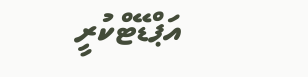އަޕްޑޭޓްކުރީ